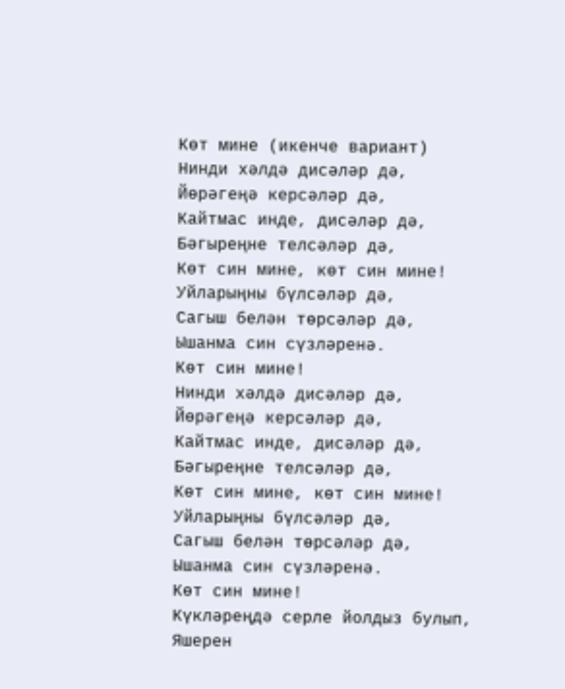Көт мине (икенче вариант)
Нинди хәлдә дисәләр дә,
Йөрәгеңә керсәләр дә,
Кайтмас инде, дисәләр дә,
Бәгыреңне телсәләр дә,
Көт син мине, көт син мине!
Уйларыңны бүлсәләр дә,
Сагыш белән төрсәләр дә,
Ышанма син сүзләренә.
Көт син мине!
Нинди хәлдә дисәләр дә,
Йөрәгеңә керсәләр дә,
Кайтмас инде, дисәләр дә,
Бәгыреңне телсәләр дә,
Көт син мине, көт син мине!
Уйларыңны бүлсәләр дә,
Сагыш белән төрсәләр дә,
Ышанма син сүзләренә.
Көт син мине!
Күкләреңдә серле йолдыз булып,
Яшерен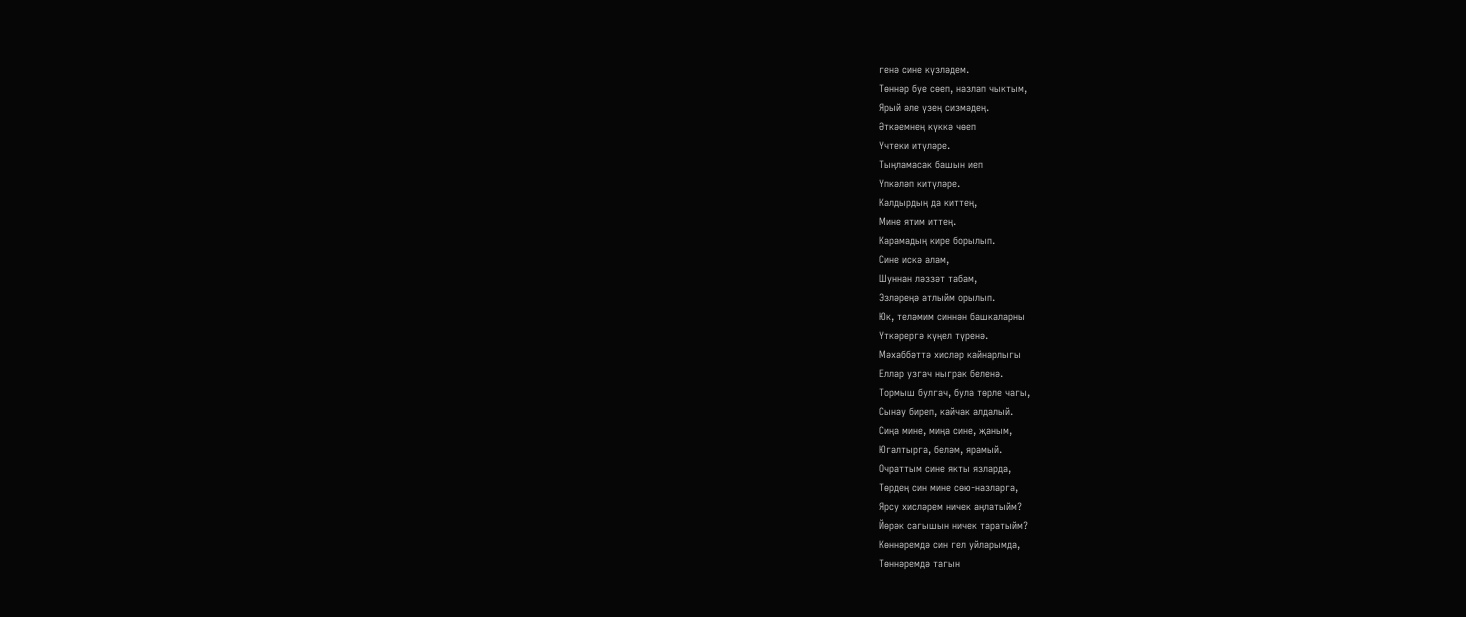генә сине күзләдем.
Төннәр буе сөеп, назлап чыктым,
Ярый әле үзең сизмәдең.
Әткәемнең күккә чөеп
Үчтеки итүләре.
Тыңламасак башын иеп
Үпкәләп китүләре.
Калдырдың да киттең,
Мине ятим иттең.
Карамадың кире борылып.
Сине искә алам,
Шуннан ләззәт табам,
Эзләреңә атлыйм орылып.
Юк, теләмим синнән башкаларны
Үткәрергә күңел түренә.
Мәхаббәттә хисләр кайнарлыгы
Еллар узгач ныграк беленә.
Тормыш булгач, була төрле чагы,
Сынау биреп, кайчак алдалый.
Сиңа мине, миңа сине, җаным,
Югалтырга, беләм, ярамый.
Очраттым сине якты язларда,
Төрдең син мине сөю-назларга,
Ярсу хисләрем ничек аңлатыйм?
Йөрәк сагышын ничек таратыйм?
Көннәремдә син гел уйларымда,
Төннәремдә тагын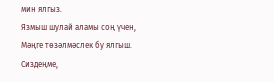мин ялгыз.
Язмыш шулай аламы соң үчен,
Мәңге төзәлмәслек бу ялгыш.
Сиздеңме,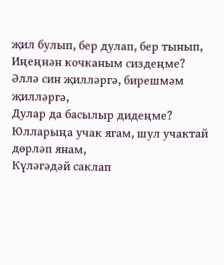җил булып, бер дулап, бер тынып,
Иңеңнән кочканым сиздеңме?
Әллә син җилләргә, бирешмәм җилләргә,
Дулар да басылыр дидеңме?
Юлларыңа учак ягам, шул учактай дөрләп янам,
Күләгәдәй саклап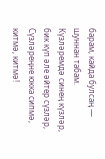барам, кайда булсаң — шуннан табам.
Күзләремдә синең күзләр, бик күп әле әйтер сүзләр,
Сүзләреңне юкка сипмә, китмә, китмә!